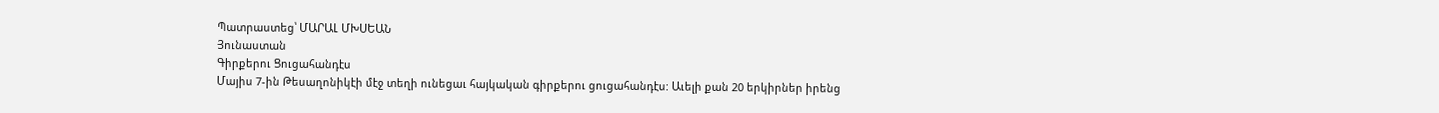Պատրաստեց՝ ՄԱՐԱԼ ՄԽՍԵԱՆ
Յունաստան
Գիրքերու Ցուցահանդէս
Մայիս 7-ին Թեսաղոնիկէի մէջ տեղի ունեցաւ հայկական գիրքերու ցուցահանդէս: Աւելի քան 20 երկիրներ իրենց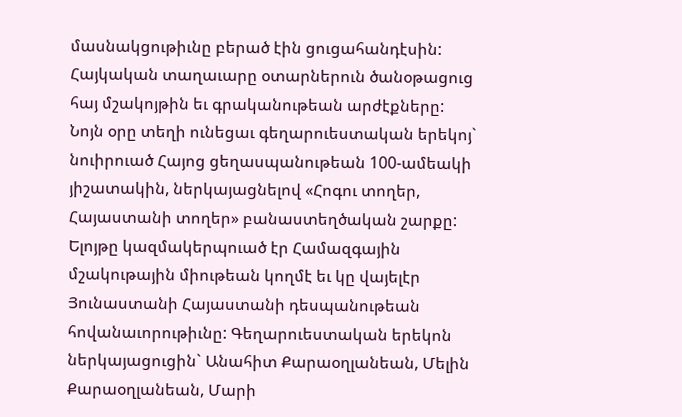մասնակցութիւնը բերած էին ցուցահանդէսին: Հայկական տաղաւարը օտարներուն ծանօթացուց հայ մշակոյթին եւ գրականութեան արժէքները:
Նոյն օրը տեղի ունեցաւ գեղարուեստական երեկոյ` նուիրուած Հայոց ցեղասպանութեան 100-ամեակի յիշատակին, ներկայացնելով «Հոգու տողեր, Հայաստանի տողեր» բանաստեղծական շարքը: Ելոյթը կազմակերպուած էր Համազգային մշակութային միութեան կողմէ եւ կը վայելէր Յունաստանի Հայաստանի դեսպանութեան հովանաւորութիւնը: Գեղարուեստական երեկոն ներկայացուցին` Անահիտ Քարաօղլանեան, Մելին Քարաօղլանեան, Մարի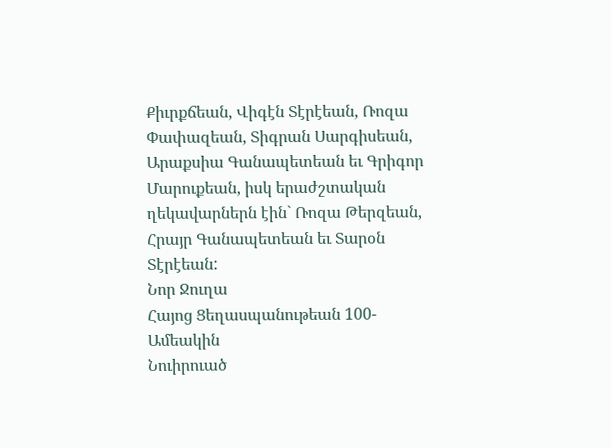Քիւրքճեան, Վիգէն Տէրէեան, Ռոզա Փափազեան, Տիգրան Սարգիսեան, Արաքսիա Գանապետեան եւ Գրիգոր Մարուքեան, իսկ երաժշտական ղեկավարներն էին` Ռոզա Թերզեան, Հրայր Գանապետեան եւ Տարօն Տէրէեան:
Նոր Ջուղա
Հայոց Ցեղասպանութեան 100-Ամեակին
Նուիրուած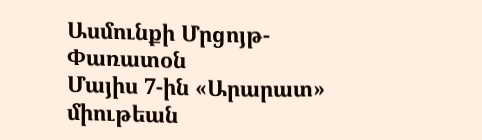Ասմունքի Մրցոյթ-Փառատօն
Մայիս 7-ին «Արարատ» միութեան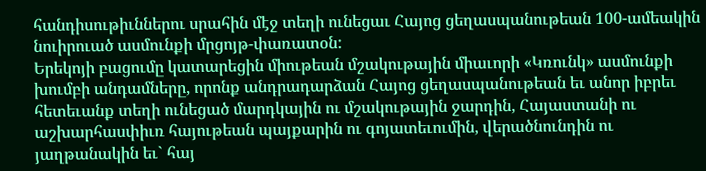հանդիսութիւններու սրահին մէջ տեղի ունեցաւ Հայոց ցեղասպանութեան 100-ամեակին նուիրուած ասմունքի մրցոյթ-փառատօն:
Երեկոյի բացումը կատարեցին միութեան մշակութային միաւորի «Կռունկ» ասմունքի խումբի անդամները, որոնք անդրադարձան Հայոց ցեղասպանութեան եւ անոր իբրեւ հետեւանք տեղի ունեցած մարդկային ու մշակութային ջարդին, Հայաստանի ու աշխարհասփիւռ հայութեան պայքարին ու գոյատեւումին, վերածնունդին ու յաղթանակին եւ` հայ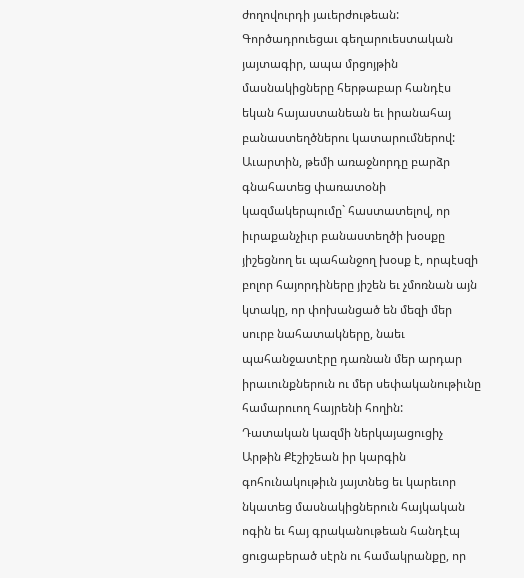ժողովուրդի յաւերժութեան:
Գործադրուեցաւ գեղարուեստական յայտագիր, ապա մրցոյթին մասնակիցները հերթաբար հանդէս եկան հայաստանեան եւ իրանահայ բանաստեղծներու կատարումներով:
Աւարտին, թեմի առաջնորդը բարձր գնահատեց փառատօնի կազմակերպումը` հաստատելով, որ իւրաքանչիւր բանաստեղծի խօսքը յիշեցնող եւ պահանջող խօսք է, որպէսզի բոլոր հայորդիները յիշեն եւ չմոռնան այն կտակը, որ փոխանցած են մեզի մեր սուրբ նահատակները, նաեւ պահանջատէրը դառնան մեր արդար իրաւունքներուն ու մեր սեփականութիւնը համարուող հայրենի հողին:
Դատական կազմի ներկայացուցիչ Արթին Քէշիշեան իր կարգին գոհունակութիւն յայտնեց եւ կարեւոր նկատեց մասնակիցներուն հայկական ոգին եւ հայ գրականութեան հանդէպ ցուցաբերած սէրն ու համակրանքը, որ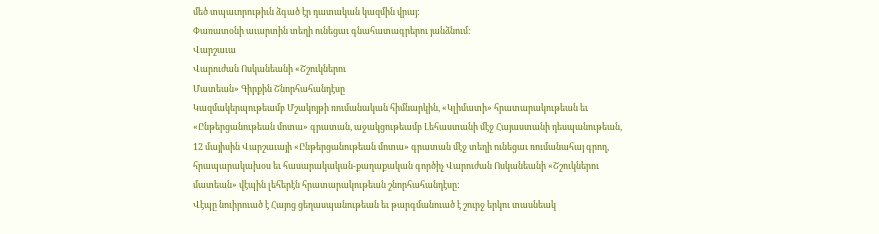մեծ տպաւորութիւն ձգած էր դատական կազմին վրայ:
Փառատօնի աւարտին տեղի ունեցաւ գնահատագրերու յանձնում:
Վարշաւա
Վարուժան Ոսկանեանի «Շշուկներու
Մատեան» Գիրքին Շնորհահանդէսը
Կազմակերպութեամբ Մշակոյթի ռումանական հիմնարկին, «Կլիմատի» հրատարակութեան եւ «Ընթերցանութեան մոտա» գրատան, աջակցութեամբ Լեհաստանի մէջ Հայաստանի դեսպանութեան, 12 մայիսին Վարշաւայի «Ընթերցանութեան մոտա» գրատան մէջ տեղի ունեցաւ ռումանահայ գրող, հրապարակախօս եւ հասարակական-քաղաքական գործիչ Վարուժան Ոսկանեանի «Շշուկներու մատեան» վէպին լեհերէն հրատարակութեան շնորհահանդէսը:
Վէպը նուիրուած է Հայոց ցեղասպանութեան եւ թարգմանուած է շուրջ երկու տասնեակ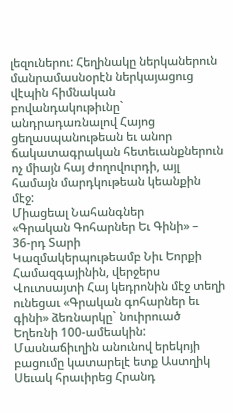լեզուներու: Հեղինակը ներկաներուն մանրամասնօրէն ներկայացուց վէպին հիմնական բովանդակութիւնը` անդրադառնալով Հայոց ցեղասպանութեան եւ անոր ճակատագրական հետեւանքներուն ոչ միայն հայ ժողովուրդի, այլ համայն մարդկութեան կեանքին մէջ:
Միացեալ Նահանգներ
«Գրական Գոհարներ Եւ Գինի» –
36-րդ Տարի
Կազմակերպութեամբ Նիւ Եորքի Համազգայինին, վերջերս Վուտսայտի Հայ կեդրոնին մէջ տեղի ունեցաւ «Գրական գոհարներ եւ գինի» ձեռնարկը` նուիրուած Եղեռնի 100-ամեակին:
Մասնաճիւղին անունով երեկոյի բացումը կատարելէ ետք Աստղիկ Սեւակ հրաւիրեց Հրանդ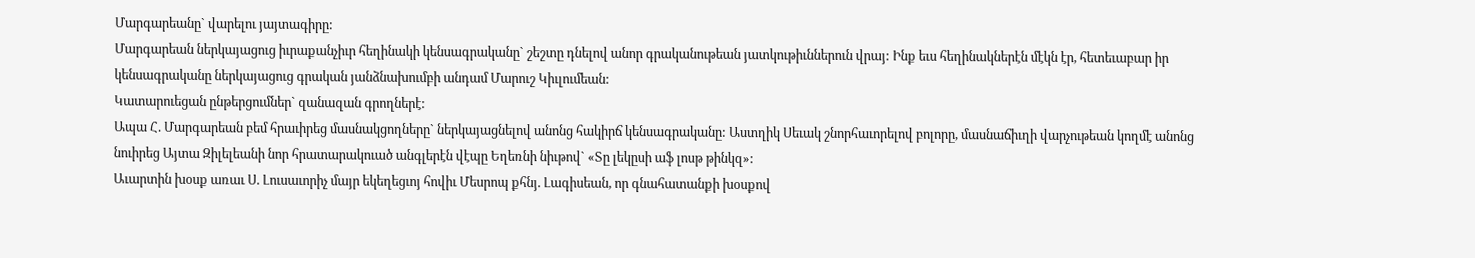Մարգարեանը` վարելու յայտագիրը:
Մարգարեան ներկայացուց իւրաքանչիւր հեղինակի կենսագրականը` շեշտը դնելով անոր գրականութեան յատկութիւններուն վրայ: Ինք եւս հեղինակներէն մէկն էր, հետեւաբար իր կենսագրականը ներկայացուց գրական յանձնախումբի անդամ Մարուշ Կիւլումեան:
Կատարուեցան ընթերցումներ` զանազան գրողներէ:
Ապա Հ. Մարգարեան բեմ հրաւիրեց մասնակցողները` ներկայացնելով անոնց հակիրճ կենսագրականը: Աստղիկ Սեւակ շնորհաւորելով բոլորը, մասնաճիւղի վարչութեան կողմէ անոնց նուիրեց Այտա Զիլելեանի նոր հրատարակուած անգլերէն վէպը Եղեռնի նիւթով` «Տը լեկըսի աֆ լոսթ թինկզ»:
Աւարտին խօսք առաւ Ս. Լուսաւորիչ մայր եկեղեցւոյ հովիւ Մեսրոպ քհնյ. Լագիսեան, որ գնահատանքի խօսքով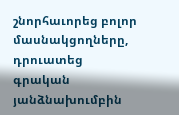շնորհաւորեց բոլոր մասնակցողները, դրուատեց գրական յանձնախումբին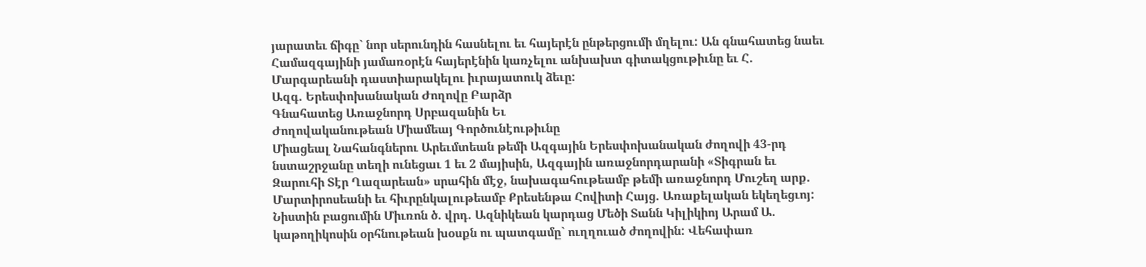յարատեւ ճիգը` նոր սերունդին հասնելու եւ հայերէն ընթերցումի մղելու: Ան գնահատեց նաեւ Համազգայինի յամառօրէն հայերէնին կառչելու անխախտ գիտակցութիւնը եւ Հ. Մարգարեանի դաստիարակելու իւրայատուկ ձեւը:
Ազգ. Երեսփոխանական Ժողովը Բարձր
Գնահատեց Առաջնորդ Սրբազանին Եւ
Ժողովականութեան Միամեայ Գործունէութիւնը
Միացեալ Նահանգներու Արեւմտեան թեմի Ազգային Երեսփոխանական ժողովի 43-րդ նստաշրջանը տեղի ունեցաւ 1 եւ 2 մայիսին, Ազգային առաջնորդարանի «Տիգրան եւ Զարուհի Տէր Ղազարեան» սրահին մէջ, նախագահութեամբ թեմի առաջնորդ Մուշեղ արք. Մարտիրոսեանի եւ հիւրընկալութեամբ Քրեսենթա Հովիտի Հայց. Առաքելական եկեղեցւոյ:
Նիստին բացումին Միւռոն ծ. վրդ. Ազնիկեան կարդաց Մեծի Տանն Կիլիկիոյ Արամ Ա. կաթողիկոսին օրհնութեան խօսքն ու պատգամը` ուղղուած ժողովին: Վեհափառ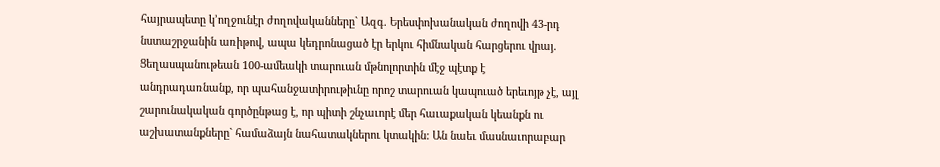հայրապետը կ’ողջունէր ժողովականները` Ազգ. Երեսփոխանական ժողովի 43-րդ նստաշրջանին առիթով, ապա կեդրոնացած էր երկու հիմնական հարցերու վրայ. Ցեղասպանութեան 100-ամեակի տարուան մթնոլորտին մէջ պէտք է անդրադառնանք, որ պահանջատիրութիւնը որոշ տարուան կապուած երեւոյթ չէ, այլ շարունակական գործընթաց է, որ պիտի շնչաւորէ մեր հաւաքական կեանքն ու աշխատանքները` համաձայն նահատակներու կտակին: Ան նաեւ մասնաւորաբար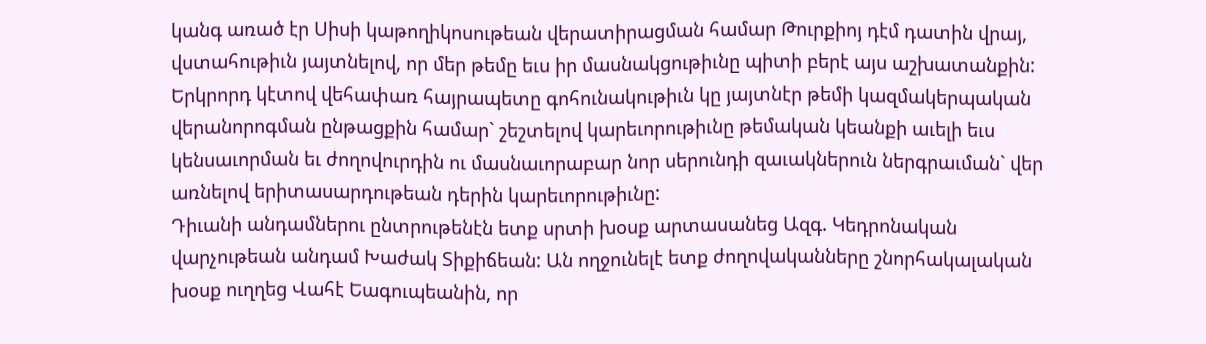կանգ առած էր Սիսի կաթողիկոսութեան վերատիրացման համար Թուրքիոյ դէմ դատին վրայ, վստահութիւն յայտնելով, որ մեր թեմը եւս իր մասնակցութիւնը պիտի բերէ այս աշխատանքին: Երկրորդ կէտով վեհափառ հայրապետը գոհունակութիւն կը յայտնէր թեմի կազմակերպական վերանորոգման ընթացքին համար` շեշտելով կարեւորութիւնը թեմական կեանքի աւելի եւս կենսաւորման եւ ժողովուրդին ու մասնաւորաբար նոր սերունդի զաւակներուն ներգրաւման` վեր առնելով երիտասարդութեան դերին կարեւորութիւնը:
Դիւանի անդամներու ընտրութենէն ետք սրտի խօսք արտասանեց Ազգ. Կեդրոնական վարչութեան անդամ Խաժակ Տիքիճեան: Ան ողջունելէ ետք ժողովականները շնորհակալական խօսք ուղղեց Վահէ Եագուպեանին, որ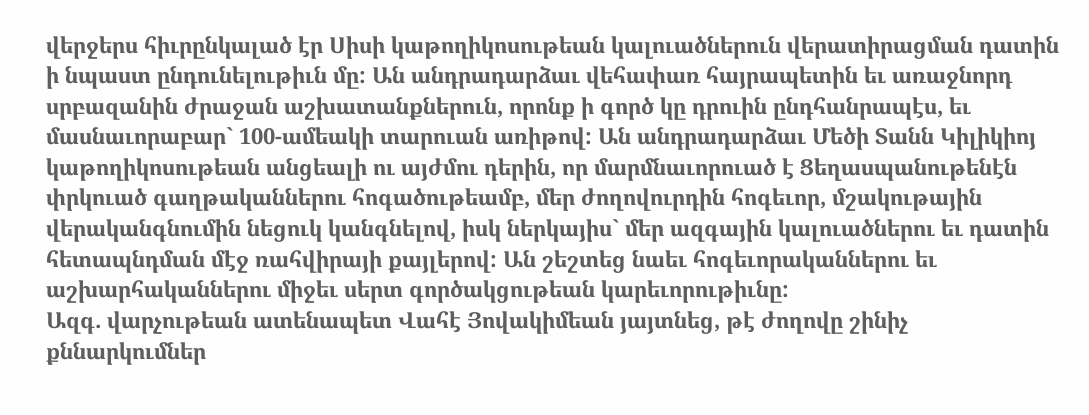վերջերս հիւրընկալած էր Սիսի կաթողիկոսութեան կալուածներուն վերատիրացման դատին ի նպաստ ընդունելութիւն մը: Ան անդրադարձաւ վեհափառ հայրապետին եւ առաջնորդ սրբազանին ժրաջան աշխատանքներուն, որոնք ի գործ կը դրուին ընդհանրապէս, եւ մասնաւորաբար` 100-ամեակի տարուան առիթով: Ան անդրադարձաւ Մեծի Տանն Կիլիկիոյ կաթողիկոսութեան անցեալի ու այժմու դերին, որ մարմնաւորուած է Ցեղասպանութենէն փրկուած գաղթականներու հոգածութեամբ, մեր ժողովուրդին հոգեւոր, մշակութային վերականգնումին նեցուկ կանգնելով, իսկ ներկայիս` մեր ազգային կալուածներու եւ դատին հետապնդման մէջ ռահվիրայի քայլերով: Ան շեշտեց նաեւ հոգեւորականներու եւ աշխարհականներու միջեւ սերտ գործակցութեան կարեւորութիւնը:
Ազգ. վարչութեան ատենապետ Վահէ Յովակիմեան յայտնեց, թէ ժողովը շինիչ քննարկումներ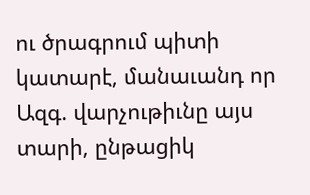ու ծրագրում պիտի կատարէ, մանաւանդ որ Ազգ. վարչութիւնը այս տարի, ընթացիկ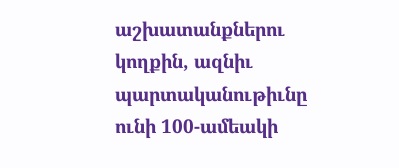աշխատանքներու կողքին, ազնիւ պարտականութիւնը ունի 100-ամեակի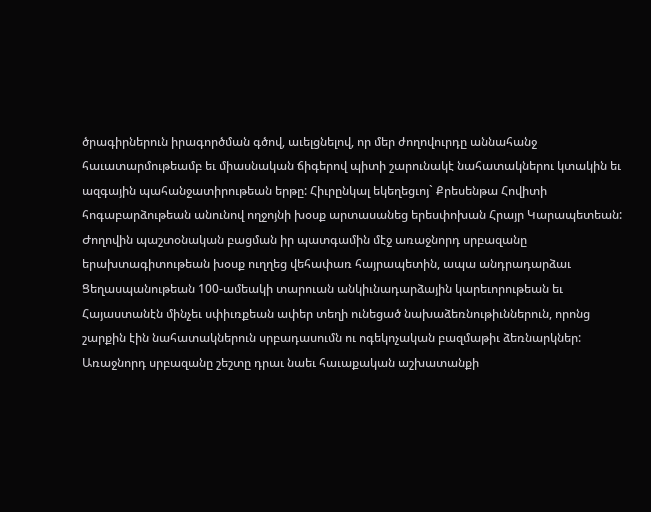ծրագիրներուն իրագործման գծով, աւելցնելով, որ մեր ժողովուրդը աննահանջ հաւատարմութեամբ եւ միասնական ճիգերով պիտի շարունակէ նահատակներու կտակին եւ ազգային պահանջատիրութեան երթը: Հիւրընկալ եկեղեցւոյ` Քրեսենթա Հովիտի հոգաբարձութեան անունով ողջոյնի խօսք արտասանեց երեսփոխան Հրայր Կարապետեան:
Ժողովին պաշտօնական բացման իր պատգամին մէջ առաջնորդ սրբազանը երախտագիտութեան խօսք ուղղեց վեհափառ հայրապետին, ապա անդրադարձաւ Ցեղասպանութեան 100-ամեակի տարուան անկիւնադարձային կարեւորութեան եւ Հայաստանէն մինչեւ սփիւռքեան ափեր տեղի ունեցած նախաձեռնութիւններուն, որոնց շարքին էին նահատակներուն սրբադասումն ու ոգեկոչական բազմաթիւ ձեռնարկներ: Առաջնորդ սրբազանը շեշտը դրաւ նաեւ հաւաքական աշխատանքի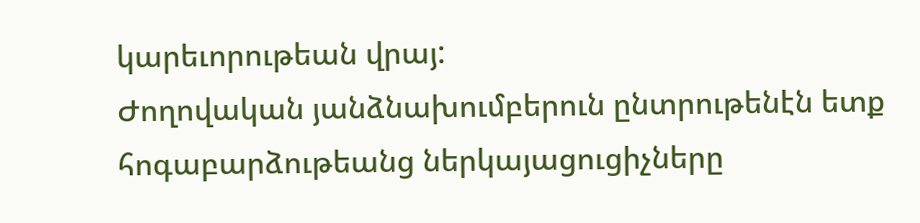կարեւորութեան վրայ:
Ժողովական յանձնախումբերուն ընտրութենէն ետք հոգաբարձութեանց ներկայացուցիչները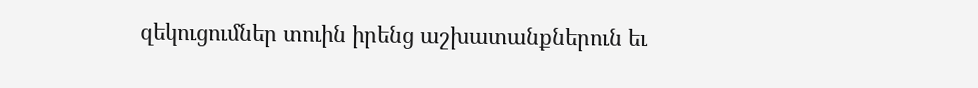զեկուցումներ տուին իրենց աշխատանքներուն եւ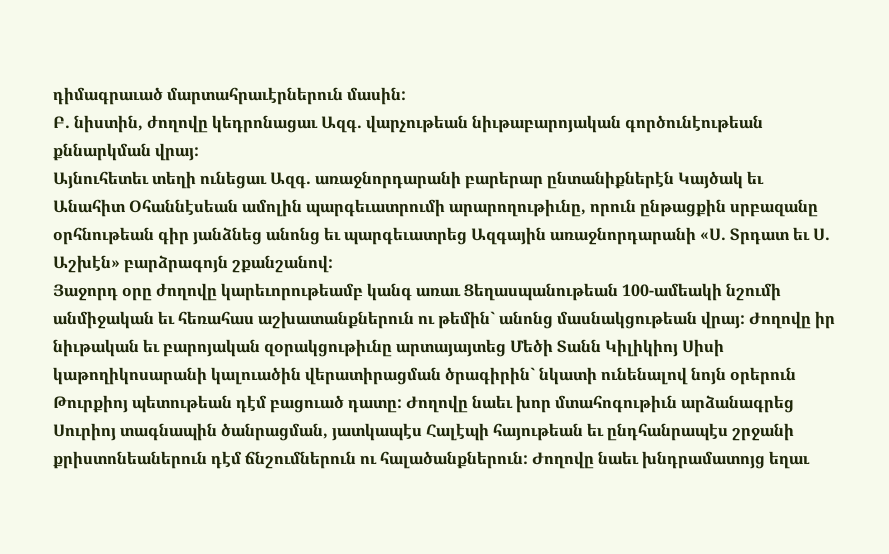դիմագրաւած մարտահրաւէրներուն մասին:
Բ. նիստին, ժողովը կեդրոնացաւ Ազգ. վարչութեան նիւթաբարոյական գործունէութեան քննարկման վրայ:
Այնուհետեւ տեղի ունեցաւ Ազգ. առաջնորդարանի բարերար ընտանիքներէն Կայծակ եւ Անահիտ Օհաննէսեան ամոլին պարգեւատրումի արարողութիւնը, որուն ընթացքին սրբազանը օրհնութեան գիր յանձնեց անոնց եւ պարգեւատրեց Ազգային առաջնորդարանի «Ս. Տրդատ եւ Ս. Աշխէն» բարձրագոյն շքանշանով:
Յաջորդ օրը ժողովը կարեւորութեամբ կանգ առաւ Ցեղասպանութեան 100-ամեակի նշումի անմիջական եւ հեռահաս աշխատանքներուն ու թեմին` անոնց մասնակցութեան վրայ: Ժողովը իր նիւթական եւ բարոյական զօրակցութիւնը արտայայտեց Մեծի Տանն Կիլիկիոյ Սիսի կաթողիկոսարանի կալուածին վերատիրացման ծրագիրին` նկատի ունենալով նոյն օրերուն Թուրքիոյ պետութեան դէմ բացուած դատը: Ժողովը նաեւ խոր մտահոգութիւն արձանագրեց Սուրիոյ տագնապին ծանրացման, յատկապէս Հալէպի հայութեան եւ ընդհանրապէս շրջանի քրիստոնեաներուն դէմ ճնշումներուն ու հալածանքներուն: Ժողովը նաեւ խնդրամատոյց եղաւ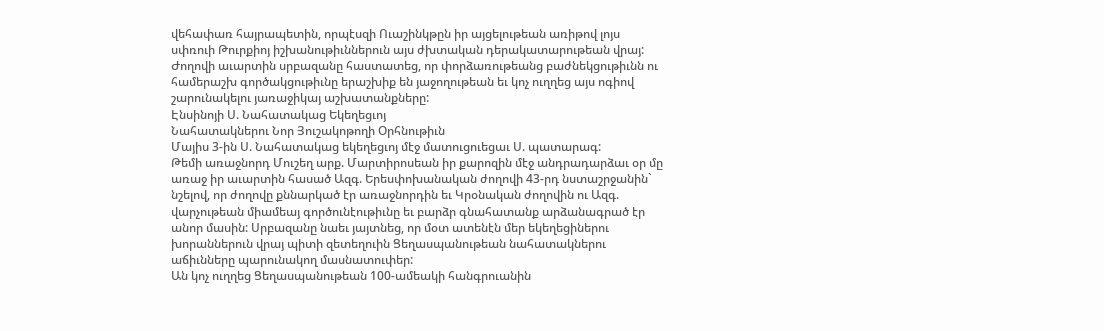վեհափառ հայրապետին, որպէսզի Ուաշինկթըն իր այցելութեան առիթով լոյս սփռուի Թուրքիոյ իշխանութիւններուն այս ժխտական դերակատարութեան վրայ:
Ժողովի աւարտին սրբազանը հաստատեց, որ փորձառութեանց բաժնեկցութիւնն ու համերաշխ գործակցութիւնը երաշխիք են յաջողութեան եւ կոչ ուղղեց այս ոգիով շարունակելու յառաջիկայ աշխատանքները:
Էնսինոյի Ս. Նահատակաց Եկեղեցւոյ
Նահատակներու Նոր Յուշակոթողի Օրհնութիւն
Մայիս 3-ին Ս. Նահատակաց եկեղեցւոյ մէջ մատուցուեցաւ Ս. պատարագ:
Թեմի առաջնորդ Մուշեղ արք. Մարտիրոսեան իր քարոզին մէջ անդրադարձաւ օր մը առաջ իր աւարտին հասած Ազգ. Երեսփոխանական ժողովի 43-րդ նստաշրջանին` նշելով, որ ժողովը քննարկած էր առաջնորդին եւ Կրօնական ժողովին ու Ազգ. վարչութեան միամեայ գործունէութիւնը եւ բարձր գնահատանք արձանագրած էր անոր մասին: Սրբազանը նաեւ յայտնեց, որ մօտ ատենէն մեր եկեղեցիներու խորաններուն վրայ պիտի զետեղուին Ցեղասպանութեան նահատակներու աճիւնները պարունակող մասնատուփեր:
Ան կոչ ուղղեց Ցեղասպանութեան 100-ամեակի հանգրուանին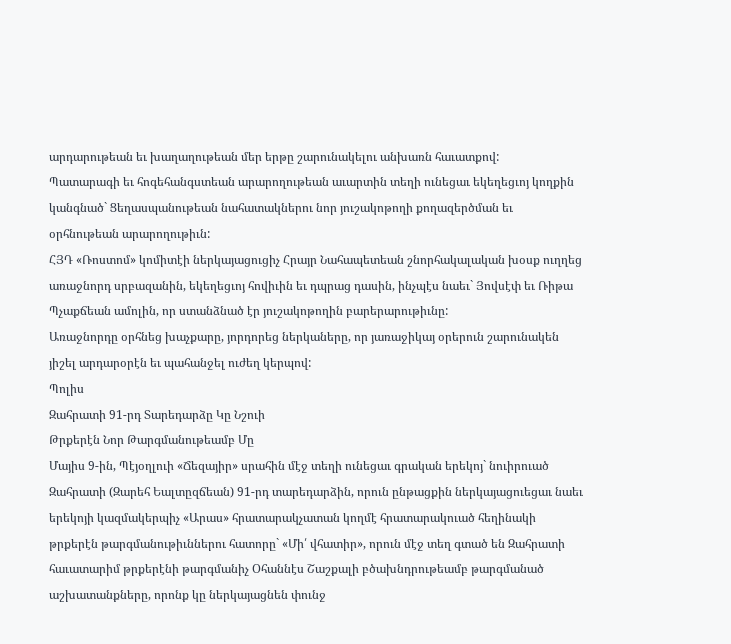արդարութեան եւ խաղաղութեան մեր երթը շարունակելու անխառն հաւատքով:
Պատարագի եւ հոգեհանգստեան արարողութեան աւարտին տեղի ունեցաւ եկեղեցւոյ կողքին կանգնած` Ցեղասպանութեան նահատակներու նոր յուշակոթողի քողազերծման եւ օրհնութեան արարողութիւն:
ՀՅԴ «Ռոստոմ» կոմիտէի ներկայացուցիչ Հրայր Նահապետեան շնորհակալական խօսք ուղղեց առաջնորդ սրբազանին, եկեղեցւոյ հովիւին եւ դպրաց դասին, ինչպէս նաեւ` Յովսէփ եւ Ռիթա Պչաքճեան ամոլին, որ ստանձնած էր յուշակոթողին բարերարութիւնը:
Առաջնորդը օրհնեց խաչքարը, յորդորեց ներկաները, որ յառաջիկայ օրերուն շարունակեն յիշել արդարօրէն եւ պահանջել ուժեղ կերպով:
Պոլիս
Զահրատի 91-րդ Տարեդարձը Կը Նշուի
Թրքերէն Նոր Թարգմանութեամբ Մը
Մայիս 9-ին, Պէյօղլուի «Ճեզայիր» սրահին մէջ տեղի ունեցաւ գրական երեկոյ` նուիրուած Զահրատի (Զարեհ Եալտըզճեան) 91-րդ տարեդարձին, որուն ընթացքին ներկայացուեցաւ նաեւ երեկոյի կազմակերպիչ «Արաս» հրատարակչատան կողմէ հրատարակուած հեղինակի թրքերէն թարգմանութիւններու հատորը` «Մի՛ վհատիր», որուն մէջ տեղ գտած են Զահրատի հաւատարիմ թրքերէնի թարգմանիչ Օհաննէս Շաշքալի բծախնդրութեամբ թարգմանած աշխատանքները, որոնք կը ներկայացնեն փունջ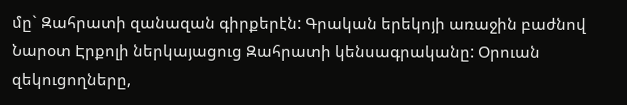մը` Զահրատի զանազան գիրքերէն: Գրական երեկոյի առաջին բաժնով Նարօտ Էրքոլի ներկայացուց Զահրատի կենսագրականը: Օրուան զեկուցողները,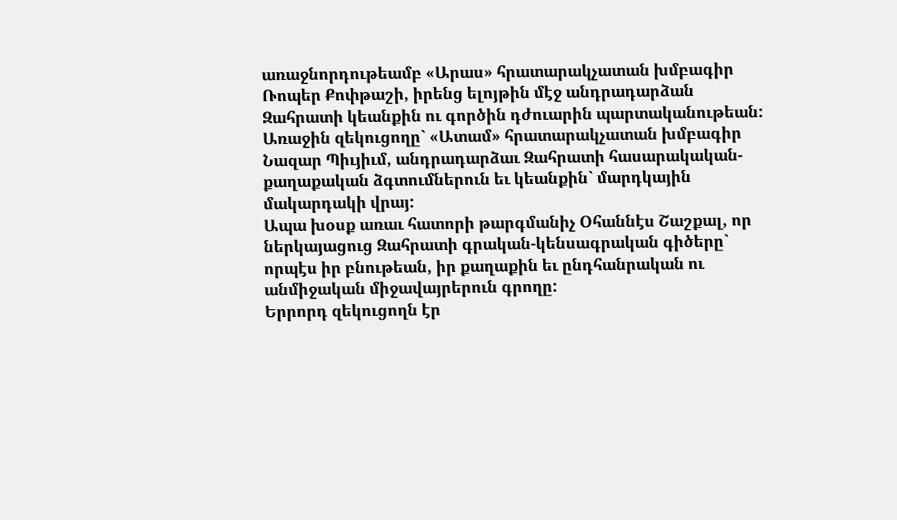առաջնորդութեամբ «Արաս» հրատարակչատան խմբագիր Ռոպեր Քոփթաշի, իրենց ելոյթին մէջ անդրադարձան Զահրատի կեանքին ու գործին դժուարին պարտականութեան:
Առաջին զեկուցողը` «Ատամ» հրատարակչատան խմբագիր Նազար Պիւյիւմ, անդրադարձաւ Զահրատի հասարակական-քաղաքական ձգտումներուն եւ կեանքին` մարդկային մակարդակի վրայ:
Ապա խօսք առաւ հատորի թարգմանիչ Օհաննէս Շաշքալ, որ ներկայացուց Զահրատի գրական-կենսագրական գիծերը` որպէս իր բնութեան, իր քաղաքին եւ ընդհանրական ու անմիջական միջավայրերուն գրողը:
Երրորդ զեկուցողն էր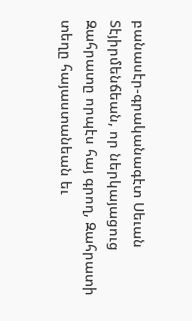բանասէր-գրականագէտ Սեւան Տէյիրմենճեան, որ ներկայացուց Զահրատը որպէս հայ գրող, Զահրատի տեղը հայաստանեան եւ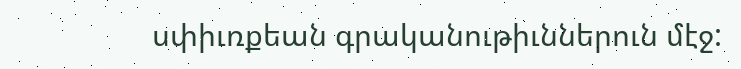սփիւռքեան գրականութիւններուն մէջ: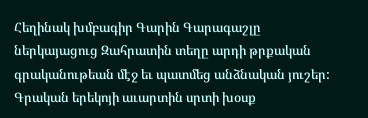Հեղինակ խմբագիր Գարին Գարագաշլը ներկայացուց Զահրատին տեղը արդի թրքական գրականութեան մէջ եւ պատմեց անձնական յուշեր:
Գրական երեկոյի աւարտին սրտի խօսք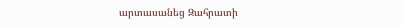արտասանեց Զահրատի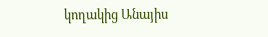կողակից Անայիս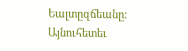Եալտըզճեանը:
Այնուհետեւ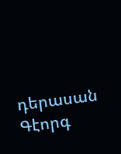դերասան Գէորգ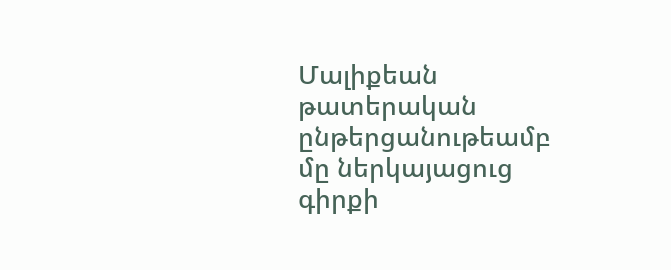Մալիքեան թատերական ընթերցանութեամբ մը ներկայացուց գիրքի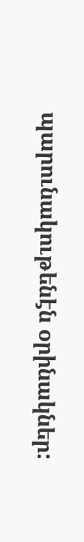պարունակութենէն օրինակներ: